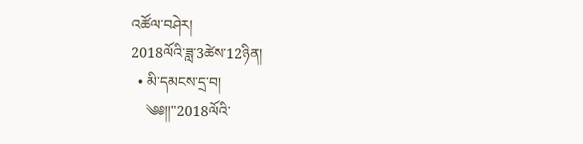འཚོལ་བཤེར།
2018ལོའི་ཟླ་3ཚེས་12ཉིན།
  • མི་དམངས་དྲ་བ།
    ༄༅།།"2018ལོའི་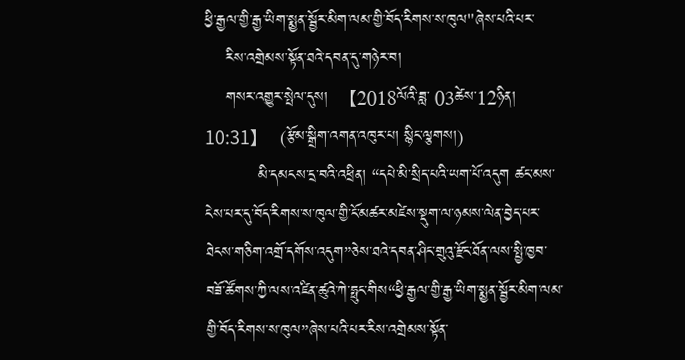ཕྱི་རྒྱལ་གྱི་རྒྱ་ཡིག་སྨྱན་སྦྱོར་མིག་ལམ་གྱི་བོད་རིགས་ས་ཁུལ"ཞེས་པའི་པར་
    རིས་འགྲེམས་སྟོན་ཐའེ་དབན་དུ་གཉེར་བ།
    གསར་འགྱུར་སྤེལ་དུས།  【2018ལོའི་ཟླ་ 03ཚེས་12ཉིན། 10:31】   (རྩོམ་སྒྲིག་འགན་འཁུར་པ། སྙིང་ལྕགས།)
          མི་དམངས་དྲ་བའི་འཕྲིན། “དཔེ་མི་སྲིད་པའི་ཡག་པོ་འདུག ཚང་མས་ངེས་པར་དུ་བོད་རིགས་ས་ཁུལ་གྱི་ངོ་མཚར་མཛེས་སྡུག་ལ་ཉམས་ལེན་བྱེད་པར་ཐེངས་གཅིག་འགྲོ་དགོས་འདུག”ཅེས་ཐའེ་དབན་ཤིང་གྲུའུ་རྫོང་ཐོན་ལས་སྤྱི་ཁྱབ་བཟོ་ཚོགས་ཀྱི་ལས་འཛིན་ཚུའེ་ཀེ་ཧྥུང་གིས“ཕྱི་རྒྱལ་གྱི་རྒྱ་ཡིག་སྨྱན་སྦྱོར་མིག་ལམ་གྱི་བོད་རིགས་ས་ཁུལ”ཞེས་པའི་པར་རིས་འགྲེམས་སྟོན་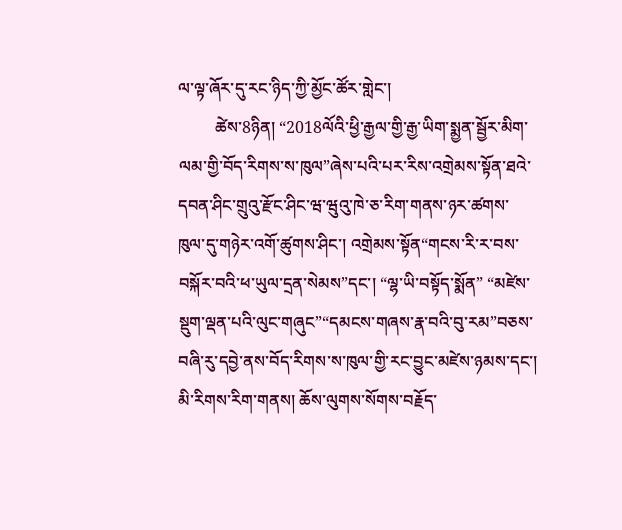ལ་ལྟ་ཞོར་དུ་རང་ཉིད་ཀྱི་མྱོང་ཚོར་གླེང་།
         ཚེས་8ཉིན། “2018ལོའི་ཕྱི་རྒྱལ་གྱི་རྒྱ་ཡིག་སྨྱན་སྦྱོར་མིག་ལམ་གྱི་བོད་རིགས་ས་ཁུལ”ཞེས་པའི་པར་རིས་འགྲེམས་སྟོན་ཐའེ་དབན་ཤིང་གྲུའུ་རྫོང་ཤིང་ཝ་ཝུའུ་ཁེ་ཅ་རིག་གནས་ཉར་ཚགས་ཁུལ་དུ་གཉེར་འགོ་ཚུགས་ཤིང་། འགྲེམས་སྟོན“གངས་རི་ར་བས་བསྐོར་བའི་ཕ་ཡུལ་དྲན་སེམས”དང་། “ལྷ་ཡི་བསྟོད་སྨོན” “མཛེས་སྡུག་ལྡན་པའི་ལུང་གཞུང”“དམངས་གཞས་རྣ་བའི་བུ་རམ”བཅས་བཞི་རུ་དབྱེ་ནས་བོད་རིགས་ས་ཁུལ་གྱི་རང་བྱུང་མཛེས་ཉམས་དང་། མི་རིགས་རིག་གནས། ཆོས་ལུགས་སོགས་བརྗོད་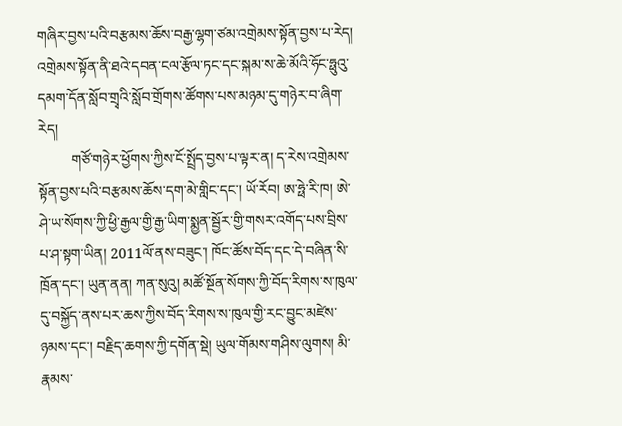གཞིར་བྱས་པའི་བརྩམས་ཆོས་བརྒྱ་ལྷག་ཙམ་འགྲེམས་སྟོན་བྱས་པ་རེད། འགྲེམས་སྟོན་ནི་ཐའེ་དབན་ངལ་རྩོལ་ཏང་དང་སྐམ་ས་ཆེ་མོའི་ཧོང་ཧྥུའུ་དམག་དོན་སློབ་གྲྭའི་སློབ་གྲོགས་ཚོགས་པས་མཉམ་དུ་གཉེར་བ་ཞིག་རེད།
         གཙོ་གཉེར་ཕྱོགས་ཀྱིས་ངོ་སྤྲོད་བྱས་པ་ལྟར་ན། ད་རེས་འགྲེམས་སྟོན་བྱས་པའི་བརྩམས་ཆོས་དག་མེ་གླིང་དང་། ཡོ་རོབ། ཨ་ཧྥེ་རི་ཁ། ཨེ་ཤེ་ཡ་སོགས་ཀྱི་ཕྱི་རྒྱལ་གྱི་རྒྱ་ཡིག་སྨྱན་སྦྱོར་གྱི་གསར་འགོད་པས་བྲིས་པ་ཤ་སྟག་ཡིན། 2011ལོ་ནས་བཟུང་། ཁོང་ཚོས་བོད་དང་དེ་བཞིན་སི་ཁྲོན་དང་། ཡུན་ནན། ཀན་སུའུ། མཚོ་སྔོན་སོགས་ཀྱི་བོད་རིགས་ས་ཁུལ་དུ་བསྐྱོད་ནས་པར་ཆས་ཀྱིས་བོད་རིགས་ས་ཁུལ་གྱི་རང་བྱུང་མཛེས་ཉམས་དང་། བརྗིད་ཆགས་ཀྱི་དགོན་སྡེ། ཡུལ་གོམས་གཤིས་ལུགས། མི་རྣམས་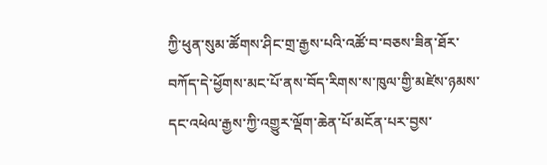ཀྱི་ཕུན་སུམ་ཚོགས་ཤིང་གྲ་རྒྱས་པའི་འཚོ་བ་བཅས་ཟིན་ཐོར་བཀོད་དེ་ཕྱོགས་མང་པོ་ནས་བོད་རིགས་ས་ཁུལ་གྱི་མཛེས་ཉམས་དང་འཕེལ་རྒྱས་ཀྱི་འགྱུར་ལྡོག་ཆེན་པོ་མངོན་པར་བྱས་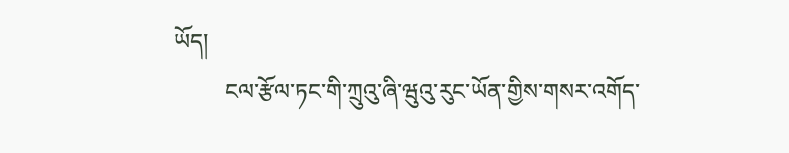ཡོད།
         ངལ་རྩོལ་ཏང་གི་ཀྲུའུ་ཞི་ཝུའུ་རུང་ཡོན་གྱིས་གསར་འགོད་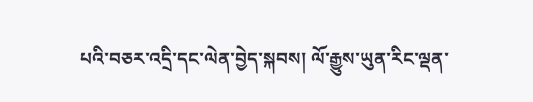པའི་བཅར་འདྲི་དང་ལེན་བྱེད་སྐབས། ལོ་རྒྱུས་ཡུན་རིང་ལྡན་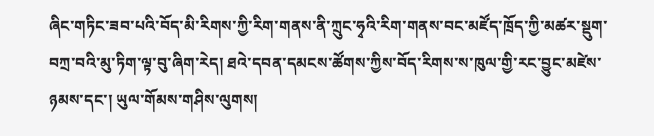ཞིང་གཏིང་ཟབ་པའི་བོད་མི་རིགས་ཀྱི་རིག་གནས་ནི་ཀྲུང་ཧྭའི་རིག་གནས་བང་མཛོད་ཁྲོད་ཀྱི་མཚར་སྡུག་བཀྲ་བའི་མུ་ཏིག་ལྟ་བུ་ཞིག་རེད། ཐའེ་དབན་དམངས་ཚོགས་ཀྱིས་བོད་རིགས་ས་ཁུལ་གྱི་རང་བྱུང་མཛེས་ཉམས་དང་། ཡུལ་གོམས་གཤིས་ལུགས།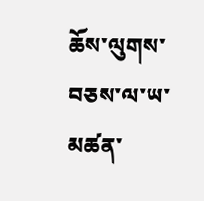ཆོས་ལུགས་བཅས་ལ་ཡ་མཚན་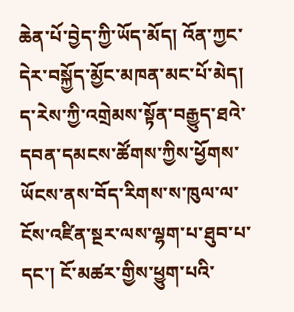ཆེན་པོ་བྱེད་ཀྱི་ཡོད་མོད། འོན་ཀྱང་དེར་བསྐྱོད་མྱོང་མཁན་མང་པོ་མེད། ད་རེས་ཀྱི་འགྲེམས་སྟོན་བརྒྱུད་ཐའེ་དབན་དམངས་ཚོགས་ཀྱིས་ཕྱོགས་ཡོངས་ནས་བོད་རིགས་ས་ཁུལ་ལ་ངོས་འཛིན་སྔར་ལས་ལྷག་པ་ཐུབ་པ་དང་། ངོ་མཚར་གྱིས་ཕྱུག་པའི་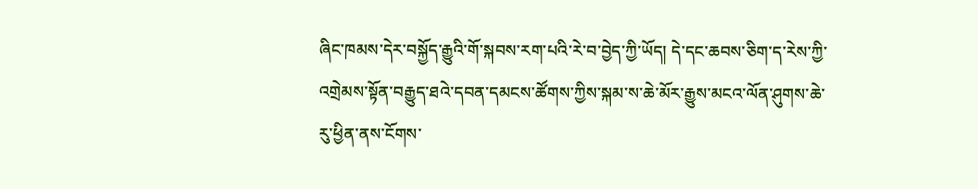ཞིང་ཁམས་དེར་བསྐྱོད་རྒྱུའི་གོ་སྐབས་རག་པའི་རེ་བ་བྱེད་ཀྱི་ཡོད། དེ་དང་ཆབས་ཅིག་ད་རེས་ཀྱི་འགྲེམས་སྟོན་བརྒྱུད་ཐའེ་དབན་དམངས་ཚོགས་ཀྱིས་སྐམ་ས་ཆེ་མོར་རྒྱུས་མངའ་ལོན་ཤུགས་ཆེ་རུ་ཕྱིན་ནས་ངོགས་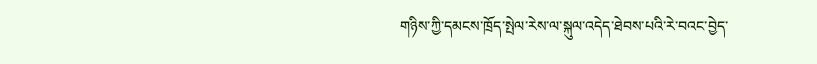གཉིས་ཀྱི་དམངས་ཁྲོད་སྤེལ་རེས་ལ་སྐུལ་འདེད་ཐེབས་པའི་རེ་བའང་བྱེད་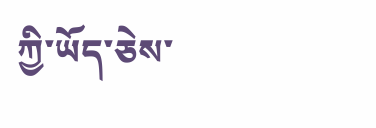ཀྱི་ཡོད་ཅེས་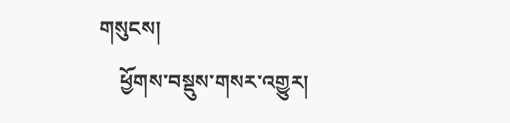གསུངས།
    ཕྱོགས་བསྡུས་གསར་འགྱུར།